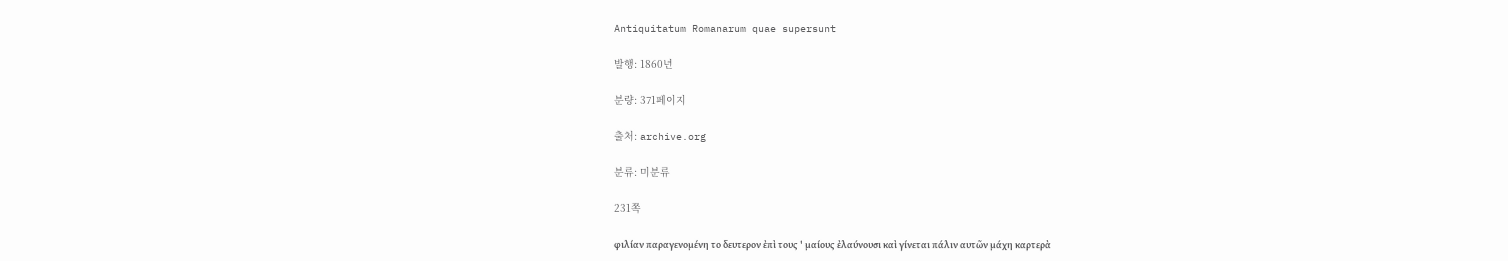Antiquitatum Romanarum quae supersunt

발행: 1860년

분량: 371페이지

출처: archive.org

분류: 미분류

231쪽

φιλίαν παραγενομένη το δευτερον ἐπὶ τους ' μαίους ἐλαύνουσι καὶ γίνεται πάλιν αυτῶν μάχη καρτερὰ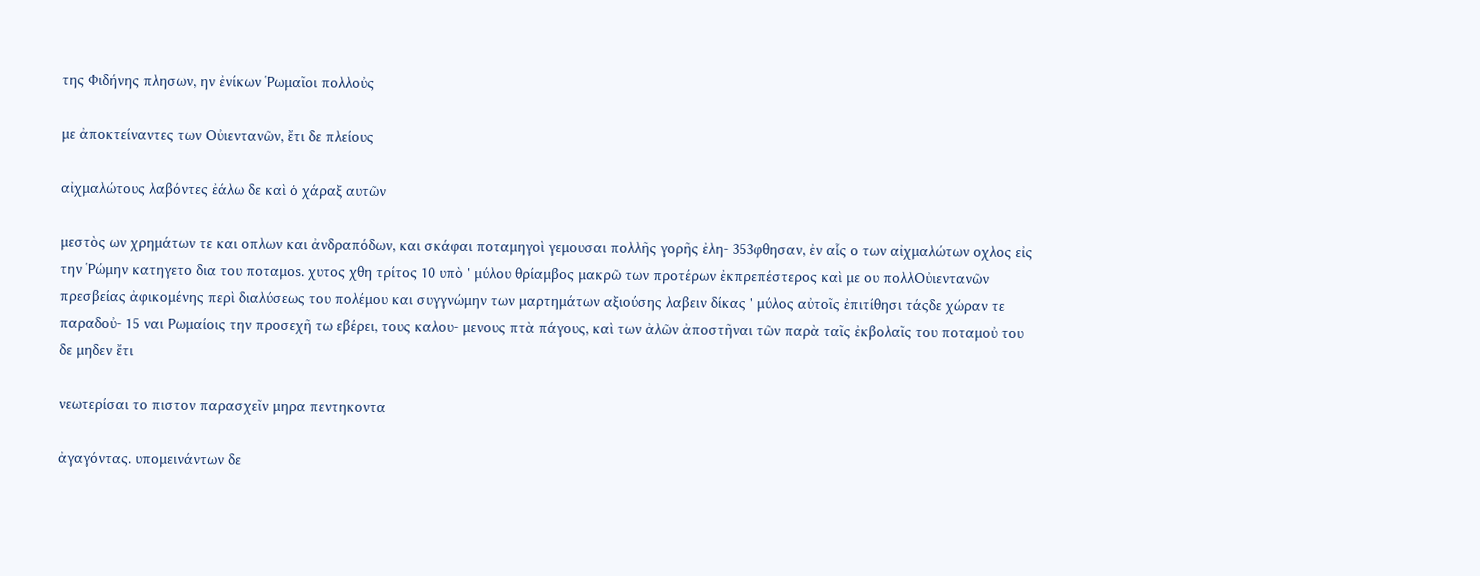της Φιδήνης πλησων, ην ἐνίκων Ῥωμαῖοι πολλοὐς

με ἀποκτείναντες των Οὐιεντανῶν, ἔτι δε πλείους

αἰχμαλώτους λαβόντες ἐάλω δε καὶ ὁ χάραξ αυτῶν

μεστὸς ων χρημάτων τε και οπλων και ἀνδραπόδων, και σκάφαι ποταμηγοὶ γεμουσαι πολλῆς γορῆς ἐλη- 353φθησαν, ἐν αἷς ο των αἰχμαλώτων οχλος εἰς την Ῥώμην κατηγετο δια του ποταμοs. χυτος χθη τρίτος 10 υπὸ ' μύλου θρίαμβος μακρῶ των προτέρων ἐκπρεπέστερος καὶ με ου πολλΟὐιεντανῶν πρεσβείας ἀφικομένης περὶ διαλύσεως του πολέμου και συγγνώμην των μαρτημάτων αξιούσης λαβειν δίκας ' μύλος αὐτοῖς ἐπιτίθησι τάςδε χώραν τε παραδοὐ- 15 ναι Pωμαίοις την προσεχῆ τω εβέρει, τους καλου- μενους πτὰ πάγους, καὶ των ἀλῶν ἀποστῆναι τῶν παρὰ ταῖς ἐκβολαῖς του ποταμοὐ του δε μηδεν ἔτι

νεωτερίσαι το πιστον παρασχεῖν μηρα πεντηκοντα

ἀγαγόντας. υπομεινάντων δε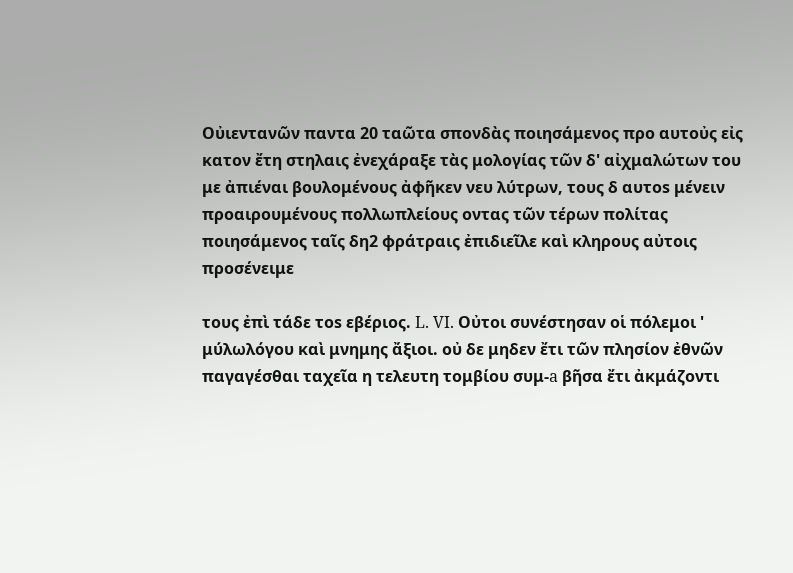Οὐιεντανῶν παντα 20 ταῶτα σπονδὰς ποιησάμενος προ αυτοὐς εἰς κατον ἔτη στηλαις ἐνεχάραξε τὰς μολογίας τῶν δ' αἰχμαλώτων του με ἀπιέναι βουλομένους ἀφῆκεν νευ λύτρων, τους δ αυτos μένειν προαιρουμένους πολλωπλείους οντας τῶν τέρων πολίτας ποιησάμενος ταῖς δη2 φράτραις ἐπιδιεῖλε καὶ κληρους αὐτοις προσένειμε

τους ἐπὶ τάδε τοs εβέριος. L. VI. Οὐτοι συνέστησαν οἱ πόλεμοι ' μύλωλόγου καὶ μνημης ἄξιοι. οὐ δε μηδεν ἔτι τῶν πλησίον ἐθνῶν παγαγέσθαι ταχεῖα η τελευτη τομβίου συμ-a βῆσα ἔτι ἀκμάζοντι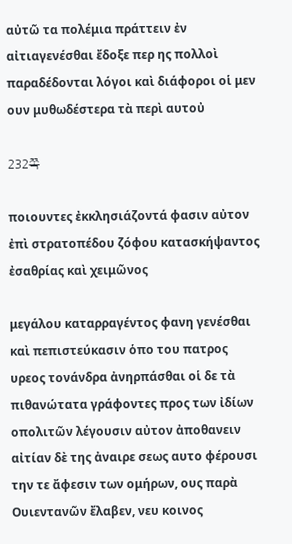αὐτῶ τα πολέμια πράττειν ἐν αἰτιαγενέσθαι ἔδοξε περ ης πολλοὶ παραδέδονται λόγοι καὶ διάφοροι οἱ μεν ουν μυθωδέστερα τὰ περὶ αυτοὐ

232쪽

ποιουντες ἐκκλησιάζοντά φασιν αὐτον ἐπὶ στρατοπέδου ζόφου κατασκήψαντος ἐσαθρίας καὶ χειμῶνος

μεγάλου καταρραγέντος φανη γενέσθαι καὶ πεπιστεύκασιν ὁπο του πατρος υρεος τονάνδρα ἀνηρπάσθαι οἱ δε τὰ πιθανώτατα γράφοντες προς των ἰδίων οπολιτῶν λέγουσιν αὐτον ἀποθανειν αἰτίαν δὲ της ἀναιρε σεως αυτο φέρουσι την τε ἄφεσιν των ομήρων, ους παρὰ Oυιεντανῶν ἔλαβεν, νευ κοινος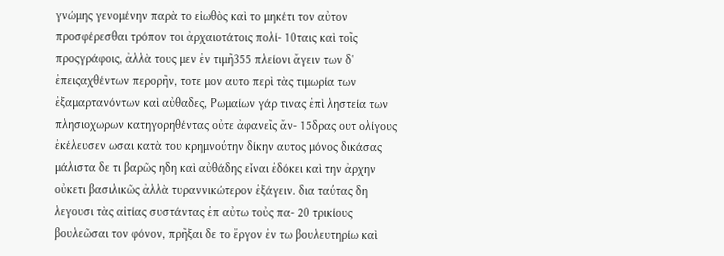γνώμης γενομένην παρὰ το εἰωθὸς καὶ το μηκέτι τον αὐτον προσφέρεσθαι τρόπον τοι ἀρχαιοτάτοις πολί- 10ταις καὶ τοῖς προςγράφοις, ἀλλὰ τους μεν ἐν τιμῆ355 πλείονι ἄγειν των δ' ἐπειςαχθέντων περορῆν, τοτε μον αυτο περὶ τὰς τιμωρία των ἐξαμαρτανόντων καὶ αὐθαδες, Ρωμαίων γάρ τινας ἐπὶ ληστεία των πλησιοχωρων κατηγορηθέντας οὐτε ἀφανεῖς ἄν- 15δρας ουτ ολίγους ἐκέλευσεν ωσαι κατὰ του κρημνούτην δίκην αυτος μόνος δικάσας μάλιστα δε τι βαρῶς ηδη καὶ αὐθάδης εἶναι ἐδόκει καὶ την ἀρχην οὐκετι βασιλικῶς ἀλλὰ τυραννικώτερον ἐξάγειν. δια ταύτας δη λεγουσι τὰς αἰτίας συστάντας ἐπ αὐτω τοὐς πα- 20 τρικίους βουλεῶσαι τον φόνον, πρῆξαι δε το ἔργον ἐν τω βουλευτηρίω καὶ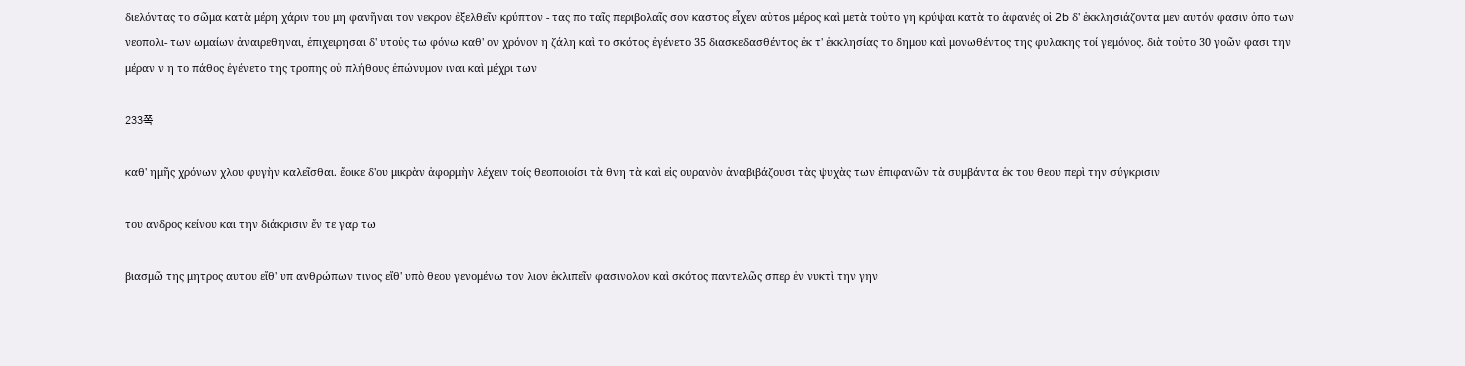διελόντας το σῶμα κατὰ μέρη χάριν του μη φανῆναι τον νεκρον ἐξελθεῖν κρύπτον - τας πο ταῖς περιβολαῖς σον καστος εἶχεν αὐτοs μέρος καὶ μετὰ τοὐτο γη κρύψαι κατὰ το ἀφανές οἱ 2b δ' ἐκκλησιάζοντα μεν αυτόν φασιν ὁπο των νεοπολι- των ωμαίων ἀναιρεθηναι, ἐπιχειρησαι δ' υτοὐς τω φόνω καθ' ον χρόνον η ζάλη καὶ το σκότος ἐγένετο 35 διασκεδασθέντος ἐκ τ' ἐκκλησίας το δημου καὶ μονωθέντος της φυλακης τοί γεμόνος. διὰ τοὐτο 30 γοῶν φασι την μέραν ν η το πάθος ἐγένετο της τροπης οὐ πλήθους ἐπώνυμον ιναι καὶ μέχρι των

233쪽

καθ' ημῆς χρόνων χλου φυγὴν καλεῖσθαι. ἔοικε δ'ου μικρὰν ἀφορμὴν λέχειν τοίς θεοποιοίσι τὰ θνη τὰ καὶ εἰς ουρανὸν ἀναβιβάζουσι τὰς ψυχὰς των ἐπιφανῶν τὰ συμβάντα ἐκ του θεου περὶ την σύγκρισιν

του ανδρος κείνου και την διάκρισιν ἔν τε γαρ τω

βιασμῶ της μητρος αυτου εἴθ' υπ ανθρώπων τινος εἴθ' υπὸ θεου γενομένω τον λιον ἐκλιπεῖν φασινολον καὶ σκότος παντελῶς σπερ ἐν νυκτὶ την γην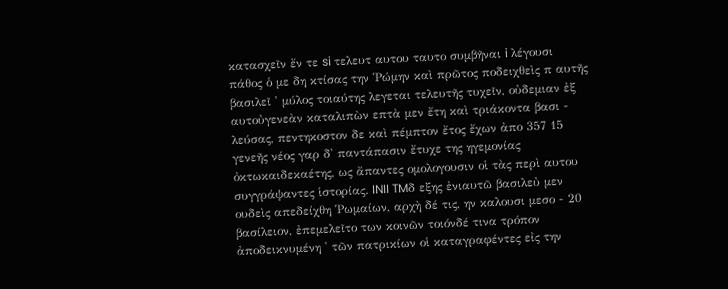κατασχεῖν ἔν τε si τελευτ αυτου ταυτο συμβῆναι i λέγουσι πάθος ὁ με δη κτίσας την Ῥώμην καὶ πρῶτος ποδειχθεὶς π αυτῆς βασιλεῖ ' μύλος τοιαύτης λεγεται τελευτῆς τυχεῖν, οὐδεμιαν ἐξ αυτοὐγενεὰν καταλιπὼν επτὰ μεν ἔτη καὶ τριάκοντα βασι - λεύσας, πεντηκοστον δε καὶ πέμπτον ἔτος ἔχων ἀπο 357 15 γενεῆς νέος γαρ δ' παντάπασιν ἔτυχε της ηγεμονίας ὀκτωκαιδεκαέτης, ως ἄπαντες ομολογουσιν οἱ τὰς περὶ αυτου συγγράψαντες ἱστορίας. INII TMδ εξης ἐνιαυτῶ βασιλεὐ μεν ουδεὶς απεδείχθη Ῥωμαίων, αρχὴ δέ τις, ην καλουσι μεσο - 20 βασίλειον, ἐπεμελεῖτο των κοινῶν τοιόνδέ τινα τρόπον ἀποδεικνυμένη ' τῶν πατρικίων οἱ καταγραφέντες εἰς την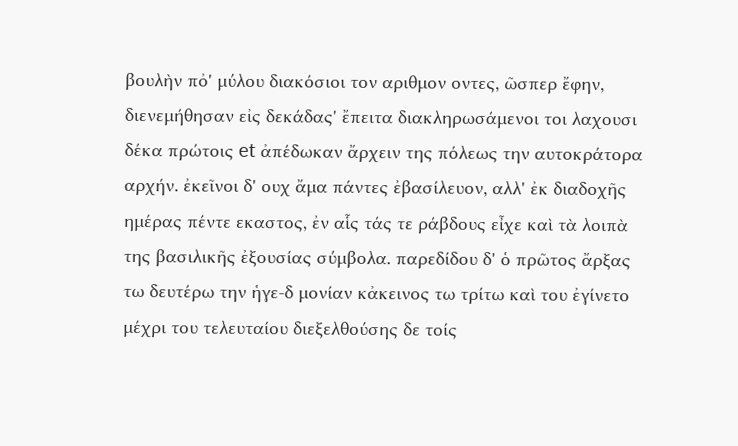βουλὴν πὀ' μύλου διακόσιοι τον αριθμον οντες, ῶσπερ ἔφην, διενεμήθησαν εἰς δεκάδας' ἔπειτα διακληρωσάμενοι τοι λαχουσι δέκα πρώτοις et ἀπέδωκαν ἄρχειν της πόλεως την αυτοκράτορα αρχήν. ἐκεῖνοι δ' ουχ ἄμα πάντες ἐβασίλευον, αλλ' ἐκ διαδοχῆς ημέρας πέντε εκαστος, ἐν αἷς τάς τε ράβδους εἶχε καὶ τὰ λοιπὰ της βασιλικῆς ἐξουσίας σύμβολα. παρεδίδου δ' ὁ πρῶτος ἄρξας τω δευτέρω την ἡγε-δ μονίαν κἀκεινος τω τρίτω καὶ του ἐγίνετο μέχρι του τελευταίου διεξελθούσης δε τοίς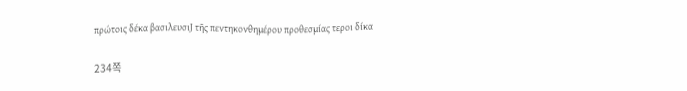πρώτοις δέκα βασιλευσιJ τῆς πεντηκονθημέρου προθεσμίας τεροι δίκα

234쪽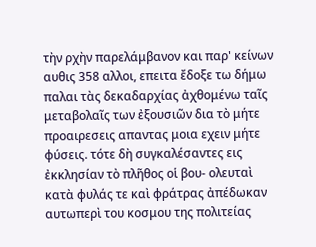τὴν ρχὴν παρελάμβανον και παρ' κείνων αυθις 358 αλλοι, επειτα ἔδοξε τω δήμω παλαι τὰς δεκαδαρχίας ἀχθομένω ταῖς μεταβολαῖς των ἐξουσιῶν δια τὸ μήτε προαιρεσεις απαντας μοια εχειν μήτε φύσεις. τότε δὴ συγκαλέσαντες εις ἐκκλησίαν τὸ πλῆθος οἱ βου- ολευταὶ κατὰ φυλάς τε καὶ φράτρας ἀπέδωκαν αυτωπερὶ του κοσμου της πολιτείας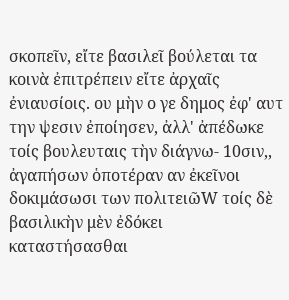σκοπεῖν, εἴτε βασιλεῖ βούλεται τα κοινὰ ἐπιτρέπειν εἴτε ἀρχαῖς ἐνιαυσίοις. ου μὴν ο γε δημος ἐφ' αυτ την ψεσιν ἐποίησεν, ἀλλ' ἀπέδωκε τοίς βουλευταις τὴν διάγνω- 10σιν,, ἀγαπήσων ὁποτέραν αν ἐκεῖνοι δοκιμάσωσι των πολιτειῶW τοίς δὲ βασιλικὴν μὲν ἐδόκει καταστήσασθαι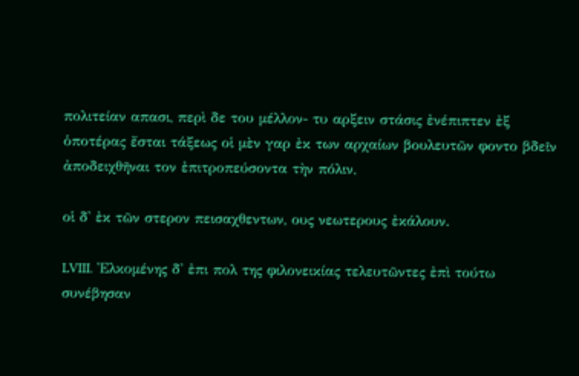πολιτείαν απασι, περὶ δε του μέλλον- τυ αρξειν στάσις ἐνέπιπτεν ἐξ ὁποτέρας ἔσται τάξεως οἱ μὲν γαρ ἐκ των αρχαίων βουλευτῶν φοντο βδεῖν ἀποδειχθῆναι τον ἐπιτροπεύσοντα τὴν πόλιν,

οἱ δ' ἐκ τῶν στερον πεισαχθεντων, ους νεωτερους ἐκάλουν.

LVIII. Ἐλκομένης δ' ἐπι πολ της φιλονεικίας τελευτῶντες ἐπὶ τούτω συνέβησαν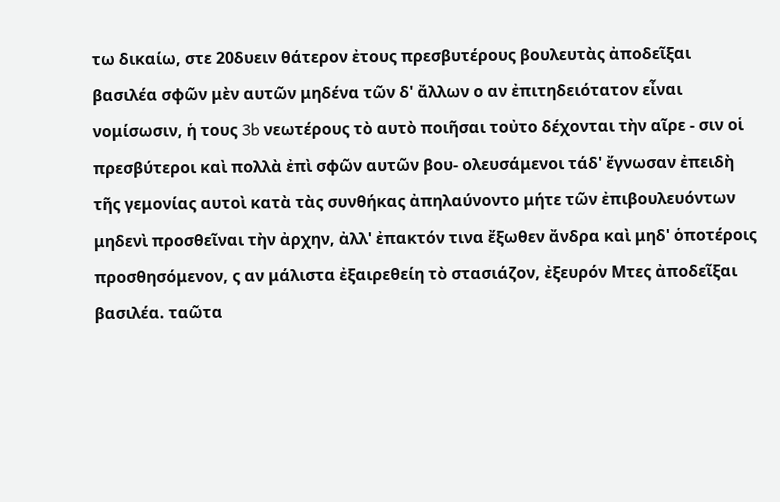τω δικαίω, στε 20δυειν θάτερον ἐτους πρεσβυτέρους βουλευτὰς ἀποδεῖξαι βασιλέα σφῶν μὲν αυτῶν μηδένα τῶν δ' ἄλλων ο αν ἐπιτηδειότατον εἶναι νομίσωσιν, ἡ τους 3b νεωτέρους τὸ αυτὸ ποιῆσαι τοὐτο δέχονται τὴν αῖρε - σιν οἱ πρεσβύτεροι καὶ πολλὰ ἐπὶ σφῶν αυτῶν βου- ολευσάμενοι τάδ' ἔγνωσαν ἐπειδὴ τῆς γεμονίας αυτοὶ κατὰ τὰς συνθήκας ἀπηλαύνοντο μήτε τῶν ἐπιβουλευόντων μηδενὶ προσθεῖναι τὴν ἀρχην, ἀλλ' ἐπακτόν τινα ἔξωθεν ἄνδρα καὶ μηδ' ὁποτέροις προσθησόμενον, ς αν μάλιστα ἐξαιρεθείη τὸ στασιάζον, ἐξευρόν Mτες ἀποδεῖξαι βασιλέα. ταῶτα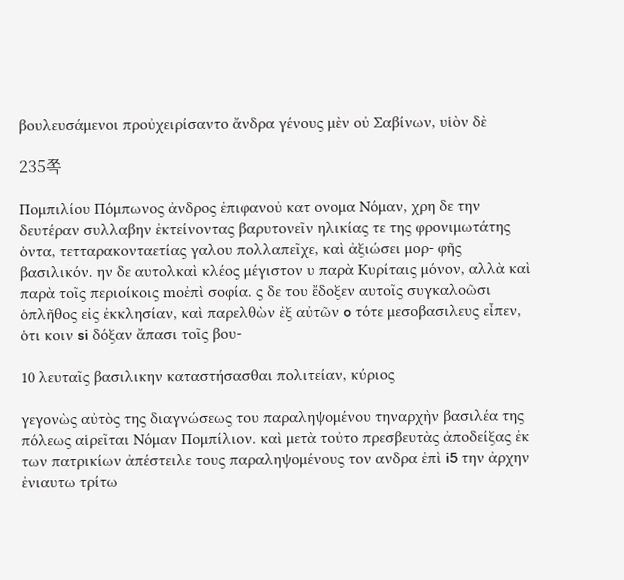βουλευσάμενοι προὐχειρίσαντο ἄνδρα γένους μὲν οὐ Σαβίνων, υἱὸν δὲ

235쪽

Πομπιλίου Πόμπωνος ἀνδρος ἐπιφανοὐ κατ ονομα Νόμαν, χρη δε την δευτέραν συλλαβην ἐκτείνοντας βαρυτονεῖν ηλικίας τε της φρονιμωτάτης ὁντα, τετταρακονταετίας γαλου πολλαπεῖχε, καὶ ἀξιώσει μορ- φῆς βασιλικόν. ην δε αυτολκαὶ κλέος μέγιστον υ παρὰ Κυρίταις μόνον, αλλὰ καὶ παρὰ τοῖς περιοίκοις moἐπὶ σοφία. ς δε του ἔδοξεν αυτοῖς συγκαλοῶσι ὁπλῆθος εἰς ἐκκλησίαν, καὶ παρελθὼν ἐξ αὐτῶν o τότε μεσοβασιλευς εἶπεν, ὁτι κοιν si δόξαν ἄπασι τοῖς βου-

10 λευταῖς βασιλικην καταστήσασθαι πολιτείαν, κύριος

γεγονὼς αὐτὸς της διαγνώσεως του παραληψομένου τηναρχὴν βασιλέα της πόλεως αἱρεῖται Νόμαν Πομπίλιον. καὶ μετὰ τοὐτο πρεσβευτὰς ἀποδείξας ἐκ των πατρικίων ἀπέστειλε τους παραληψομένους τον ανδρα ἐπὶ i5 την ἀρχην ἐνιαυτω τρίτω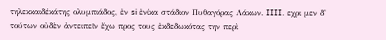τηλεκκαιδέκάτης ολυμπιάδος, ἐν si ἐνίκα στάδιον Πυθαγόρας Λάκων. IIII. εχρι μεν δ' τούτων οὐδὲν ἀντειπεῖν ἔχω προς τους ἐκδεδωκότας την περὶ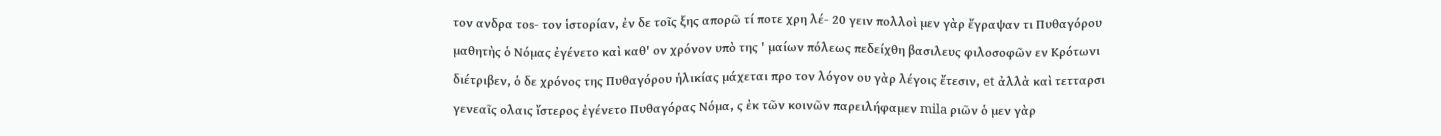τον ανδρα τοs- τον ἱστορίαν, ἐν δε τοῖς ξης απορῶ τί ποτε χρη λέ- 20 γειν πολλοὶ μεν γὰρ ἔγραψαν τι Πυθαγόρου μαθητὴς ὁ Νόμας ἐγένετο καὶ καθ' ον χρόνον υπὸ της ' μαίων πόλεως πεδείχθη βασιλευς φιλοσοφῶν εν Κρότωνι διέτριβεν, ὁ δε χρόνος της Πυθαγόρου ἡλικίας μάχεται προ τον λόγον ου γὰρ λέγοις ἔτεσιν, et ἀλλὰ καὶ τετταρσι γενεαῖς ολαις ἴστερος ἐγένετο Πυθαγόρας Νόμα, ς ἐκ τῶν κοινῶν παρειλήφαμεν mila ριῶν ὁ μεν γὰρ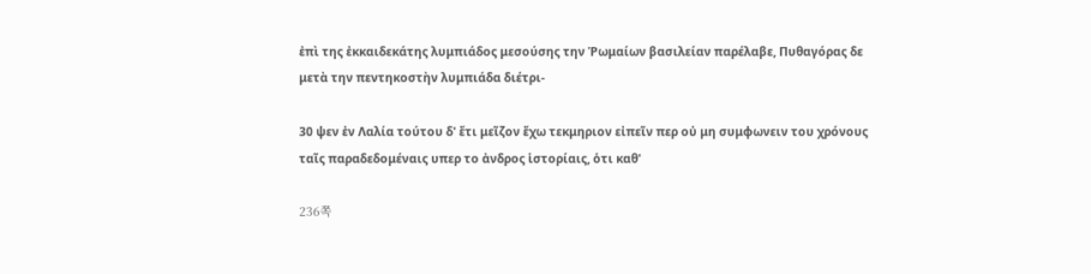ἐπὶ της ἐκκαιδεκάτης λυμπιάδος μεσούσης την Ῥωμαίων βασιλείαν παρέλαβε, Πυθαγόρας δε μετὰ την πεντηκοστὴν λυμπιάδα διέτρι-

30 ψεν ἐν Λαλία τούτου δ' ἔτι μεῖζον ἔχω τεκμηριον εἰπεῖν περ οὐ μη συμφωνειν του χρόνους ταῖς παραδεδομέναις υπερ το ἀνδρος ἱστορίαις, ὁτι καθ'

236쪽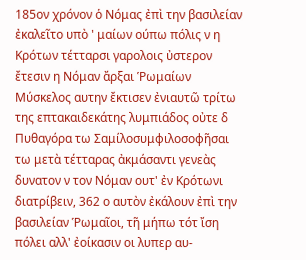185ον χρόνον ὁ Νόμας ἐπὶ την βασιλείαν ἐκαλεῖτο υπὸ ' μαίων ούπω πόλις ν η Κρότων τέτταρσι γαρολοις ὐστερον ἔτεσιν η Νόμαν ἄρξαι Ῥωμαίων Μύσκελος αυτην ἔκτισεν ἐνιαυτῶ τρίτω της επτακαιδεκάτης λυμπιάδος οὐτε δ Πυθαγόρα τω Σαμίλοσυμφιλοσοφῆσαι τω μετὰ τέτταρας ἀκμάσαντι γενεὰς δυνατον ν τον Νόμαν ουτ' ἐν Κρότωνι διατρίβειν, 362 ο αυτὸν ἐκάλουν ἐπὶ την βασιλείαν Ῥωμαῖοι, τῆ μήπω τότ ἴση πόλει αλλ' ἐοίκασιν οι λυπερ αυ-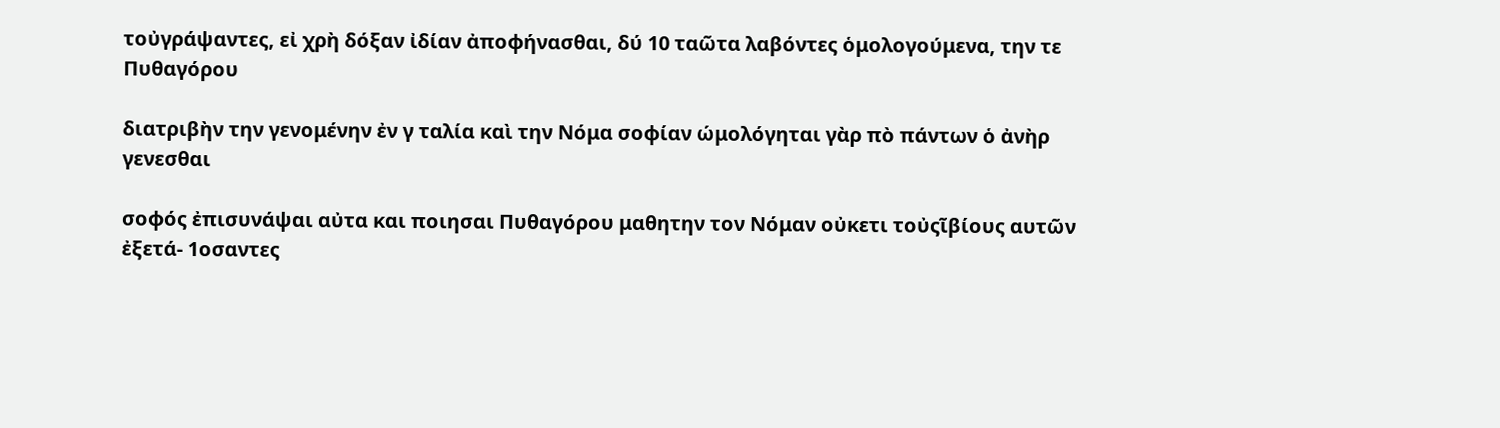τοὐγράψαντες, εἰ χρὴ δόξαν ἰδίαν ἀποφήνασθαι, δύ 10 ταῶτα λαβόντες ὁμολογούμενα, την τε Πυθαγόρου

διατριβὴν την γενομένην ἐν γ ταλία καὶ την Νόμα σοφίαν ώμολόγηται γὰρ πὸ πάντων ὁ ἀνὴρ γενεσθαι

σοφός ἐπισυνάψαι αὐτα και ποιησαι Πυθαγόρου μαθητην τον Νόμαν οὐκετι τοὐςῖβίους αυτῶν ἐξετά- 1οσαντες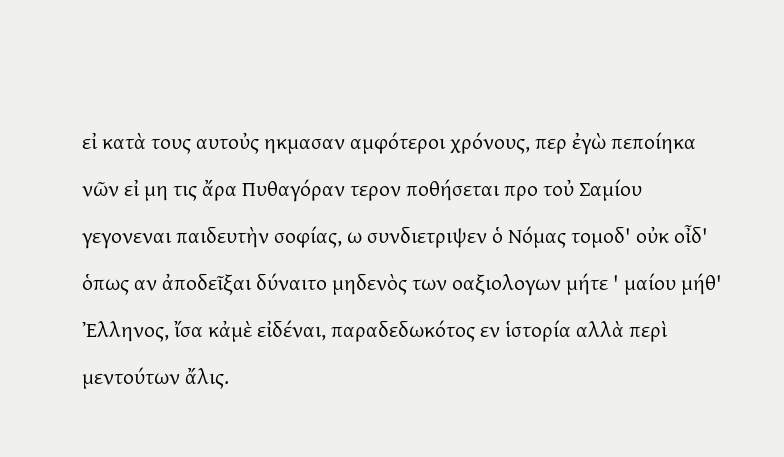εἰ κατὰ τους αυτοὐς ηκμασαν αμφότεροι χρόνους, περ ἐγὼ πεποίηκα νῶν εἰ μη τις ἄρα Πυθαγόραν τερον ποθήσεται προ τοὐ Σαμίου γεγονεναι παιδευτὴν σοφίας, ω συνδιετριψεν ὁ Νόμας τομοδ' οὐκ οἶδ' ὁπως αν ἀποδεῖξαι δύναιτο μηδενὸς των οαξιολογων μήτε ' μαίου μήθ' Ἐλληνος, ἴσα κἀμὲ εἰδέναι, παραδεδωκότος εν ἱστορία αλλὰ περὶ μεντούτων ἄλις.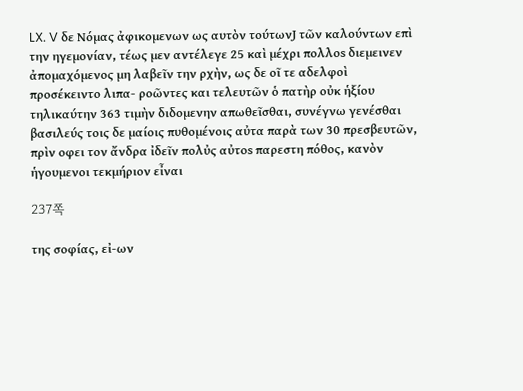LX. V δε Νόμας ἀφικομενων ως αυτὸν τούτωνJ τῶν καλούντων επὶ την ηγεμονίαν, τέως μεν αντέλεγε 25 καὶ μέχρι πολλοs διεμεινεν ἀπομαχόμενος μη λαβεῖν την ρχὴν, ως δε οῖ τε αδελφοὶ προσέκειντο λιπα- ροῶντες και τελευτῶν ὁ πατὴρ οὐκ ἡξίου τηλικαύτην 363 τιμὴν διδομενην απωθεῖσθαι, συνέγνω γενέσθαι βασιλεύς τοις δε μαίοις πυθομένοις αὐτα παρὰ των 30 πρεσβευτῶν, πρὶν οφει τον ἄνδρα ἰδεῖν πολὐς αὐτos παρεστη πόθος, κανὸν ἡγουμενοι τεκμήριον εἶναι

237쪽

της σοφίας, εἰ-ων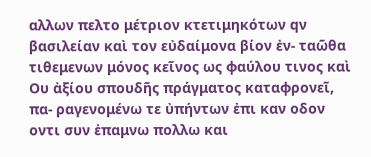αλλων πελτο μέτριον κτετιμηκότων qν βασιλείαν καὶ τον εὐδαίμονα βίον ἐν- ταῶθα τιθεμενων μόνος κεῖνος ως φαύλου τινος καὶ Ου ἀξίου σπουδῆς πράγματος καταφρονεῖ, πα- ραγενομένω τε ὐπήντων ἐπι καν οδον οντι συν ἐπαμνω πολλω και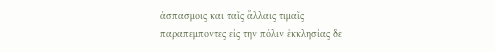ἀσπασμοις και ταῖς ἄλλαις τιμαῖς παραπεμποντες εἰς την πόλιν ἐκκλησίας δε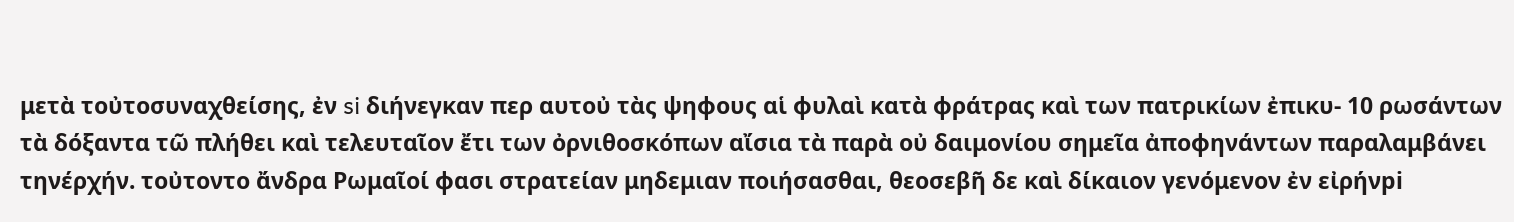μετὰ τοὐτοσυναχθείσης, ἐν si διήνεγκαν περ αυτοὐ τὰς ψηφους αἱ φυλαὶ κατὰ φράτρας καὶ των πατρικίων ἐπικυ- 10 ρωσάντων τὰ δόξαντα τῶ πλήθει καὶ τελευταῖον ἔτι των ὀρνιθοσκόπων αἴσια τὰ παρὰ οὐ δαιμονίου σημεῖα ἀποφηνάντων παραλαμβάνει τηνέρχήν. τοὐτοντο ἄνδρα Ρωμαῖοί φασι στρατείαν μηδεμιαν ποιήσασθαι, θεοσεβῆ δε καὶ δίκαιον γενόμενον ἐν εἰρήνpi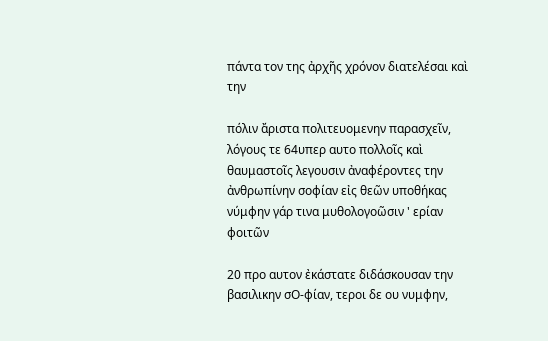πάντα τον της ἀρχῆς χρόνον διατελέσαι καὶ την

πόλιν ἄριστα πολιτευομενην παρασχεῖν, λόγους τε 64υπερ αυτο πολλοῖς καὶ θαυμαστοῖς λεγουσιν ἀναφέροντες την ἀνθρωπίνην σοφίαν εἰς θεῶν υποθήκας νύμφην γάρ τινα μυθολογοῶσιν ' ερίαν φοιτῶν

20 προ αυτον ἐκάστατε διδάσκουσαν την βασιλικην σO-φίαν, τεροι δε ου νυμφην,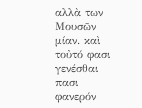αλλὰ των Μουσῶν μίαν. καὶ τοὐτό φασι γενέσθαι πασι φανερόν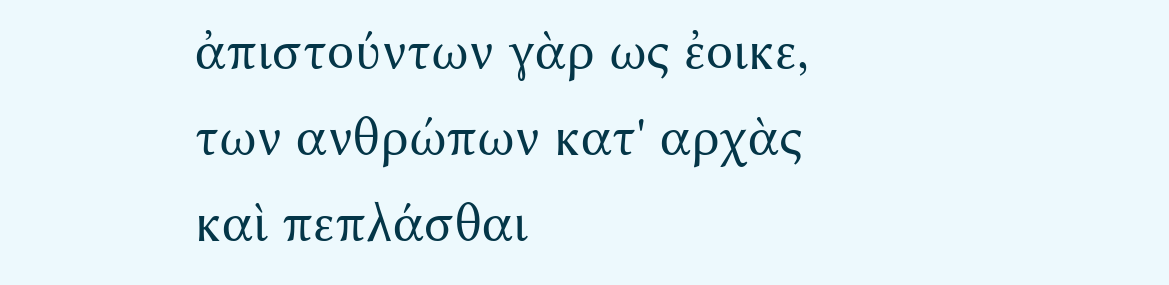ἀπιστούντων γὰρ ως ἐοικε, των ανθρώπων κατ' αρχὰς καὶ πεπλάσθαι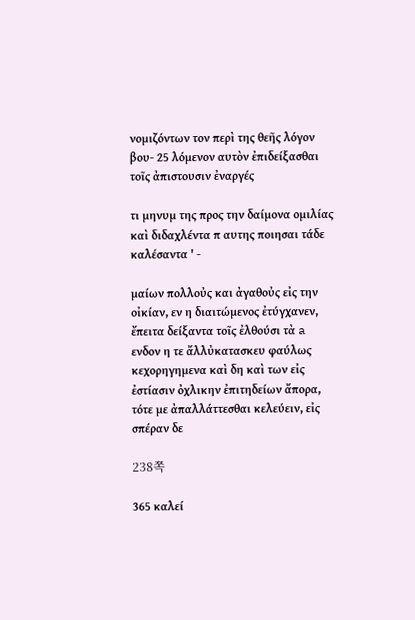νομιζόντων τον περὶ της θεῆς λόγον βου- 25 λόμενον αυτὸν ἐπιδείξασθαι τοῖς ἀπιστουσιν ἐναργές

τι μηνυμ της προς την δαίμονα ομιλίας καὶ διδαχλέντα π αυτης ποιησαι τάδε καλέσαντα ' -

μαίων πολλοὐς και ἀγαθοὐς εἰς την οἰκίαν, εν η διαιτώμενος ἐτύγχανεν, ἔπειτα δείξαντα τοῖς ἐλθούσι τὰ a ενδον η τε ἄλλὐκατασκευ φαύλως κεχορηγημενα καὶ δη καὶ των εἰς ἐστίασιν ὀχλικην ἐπιτηδείων ἄπορα, τότε με ἀπαλλάττεσθαι κελεύειν, εἰς σπέραν δε

238쪽

365 καλεί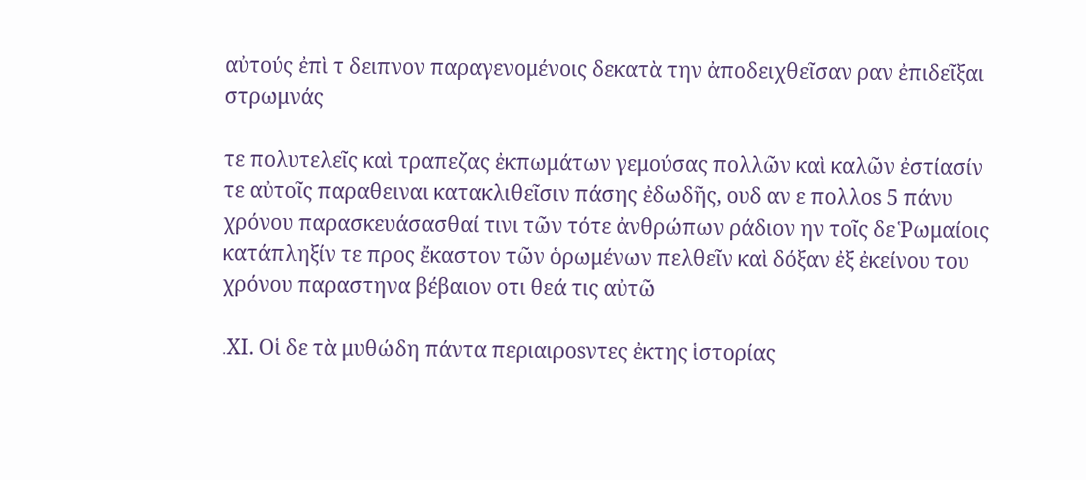αὐτούς ἐπὶ τ δειπνον παραγενομένοις δεκατὰ την ἀποδειχθεῖσαν ραν ἐπιδεῖξαι στρωμνάς

τε πολυτελεῖς καὶ τραπεζας ἐκπωμάτων γεμούσας πολλῶν καὶ καλῶν ἐστίασίν τε αὐτοῖς παραθειναι κατακλιθεῖσιν πάσης ἐδωδῆς, ουδ αν ε πολλοs 5 πάνυ χρόνου παρασκευάσασθαί τινι τῶν τότε ἀνθρώπων ράδιον ην τοῖς δε Ῥωμαίοις κατάπληξίν τε προς ἔκαστον τῶν ὁρωμένων πελθεῖν καὶ δόξαν ἐξ ἐκείνου του χρόνου παραστηνα βέβαιον οτι θεά τις αὐτῶ

.XΙ. Οἱ δε τὰ μυθώδη πάντα περιαιροsντες ἐκτης ἱστορίας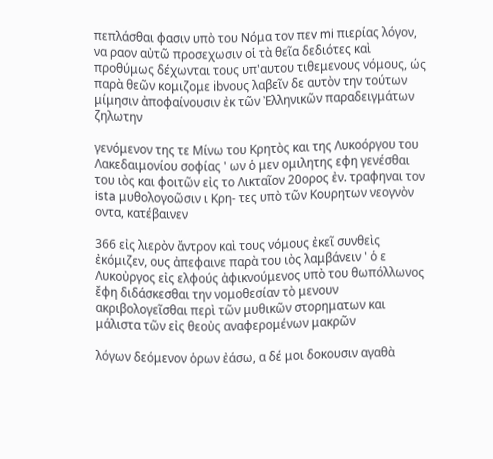πεπλάσθαι φασιν υπὸ του Νόμα τον πεv mi πιερίας λόγον, να ραον αὐτῶ προσεχωσιν οἱ τὰ θεῖα δεδιότες καὶ προθύμως δέχωνται τους υπ'αυτου τιθεμενους νόμους, ώς παρὰ θεῶν κομιζομε ibνους λαβεῖν δε αυτὸν την τούτων μίμησιν ἀποφαίνουσιν ἐκ τῶν Ἐλληνικῶν παραδειγμάτων ζηλωτην

γενόμενον της τε Μίνω του Κρητὸς και της Λυκοόργου του Λακεδαιμονίου σοφίας ' ων ὁ μεν ομιλητης εφη γενέσθαι του ιὸς και φοιτῶν εἰς το Λικταῖον 20ορος ἐν. τραφηναι τον ista μυθολογοῶσιν ι Κρη- τες υπὸ τῶν Κουρητων νεογνὸν οντα, κατέβαινεν

366 εἰς λιερὸν ἄντρον καὶ τους νόμους ἐκεῖ συνθεὶς ἐκόμιζεν, ους ἀπεφαινε παρὰ του ιὸς λαμβάνειν ' ὁ ε Λυκοὐργος εἰς ελφούς ἀφικνούμενος υπὸ του θωπόλλωνος ἔφη διδάσκεσθαι την νομοθεσίαν τὸ μενουν ακριβολογεῖσθαι περὶ τῶν μυθικῶν στορηματων και μάλιστα τῶν εἰς θεοὐς αναφερομένων μακρῶν

λόγων δεόμενον ὁρων ἐάσω, α δέ μοι δοκουσιν αγαθὰ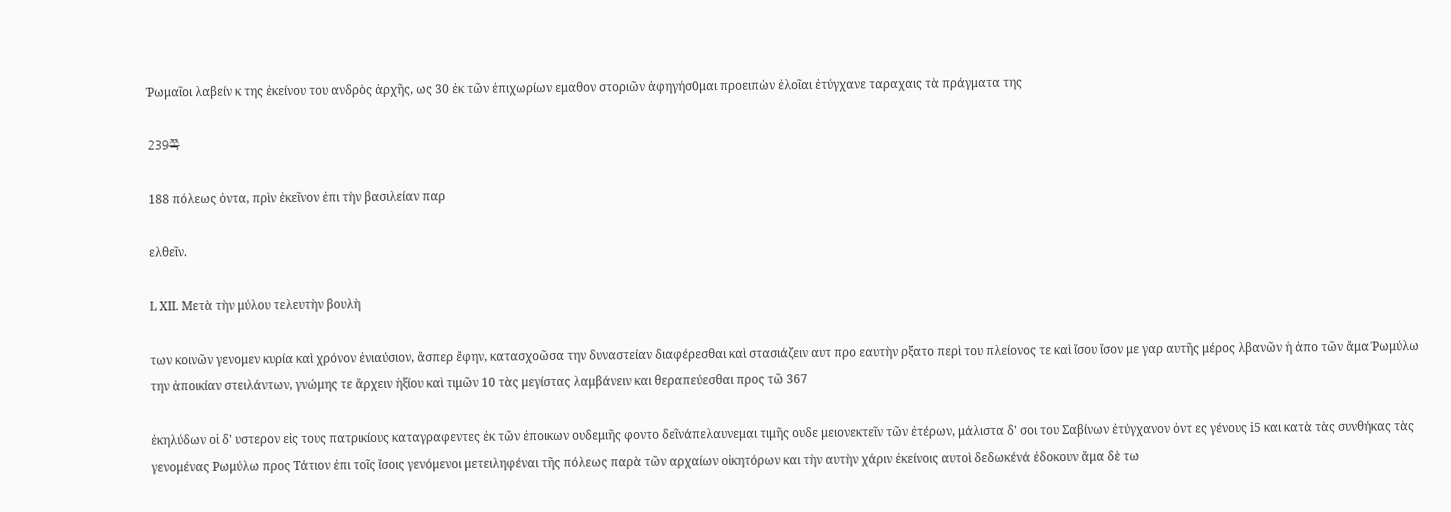Ῥωμαῖοι λαβείν κ της ἐκείνου του ανδρὸς ἀρχῆς, ως 30 ἐκ τῶν ἐπιχωρίων εμαθον στοριῶν ἀφηγήσ0μαι προειπὼν ἐλοῖαι ἐτύγχανε ταραχαις τὰ πράγματα της

239쪽

188 πόλεως ὁντα, πρὶν ἐκεῖνον ἐπι τὴν βασιλείαν παρ

ελθεῖν.

L XII. Μετὰ τὴν μύλου τελευτὴν βουλὴ

των κοινῶν γενομεν κυρία καὶ χρόνον ἐνιαύσιον, ἄσπερ ἔφην, κατασχοῶσα την δυναστείαν διαφέρεσθαι καὶ στασιάζειν αυτ προ εαυτὴν ρξατο περὶ του πλείονος τε καὶ ἴσου ἴσον με γαρ αυτῆς μέρος λβανῶν ἡ ἀπο τῶν ἄμα Ῥωμύλω την ἀποικίαν στειλάντων, γνώμης τε ἄρχειν ἡξίου καὶ τιμῶν 10 τὰς μεγίστας λαμβάνειν και θεραπεύεσθαι προς τῶ 367

ἐκηλύδων οἱ δ' υστερον εἰς τους πατρικίους καταγραφεντες ἐκ τῶν ἐποικων ουδεμιῆς φοντο δεῖνάπελαυνεμαι τιμῆς ουδε μειονεκτεῖν τῶν ἐτέρων, μάλιστα δ' σοι του Σαβίνων ἐτύγχανον ὁντ ες γένους i5 και κατὰ τὰς συνθήκας τὰς γενομένας Ρωμύλω προς Tάτιον ἐπι τοῖς ἴσοις γενόμενοι μετειληφέναι τῆς πόλεως παρὰ τῶν αρχαίων οἰκητόρων και τὴν αυτὴν χάριν ἐκείνοις αυτοὶ δεδωκένά ἐδοκουν ἄμα δὲ τω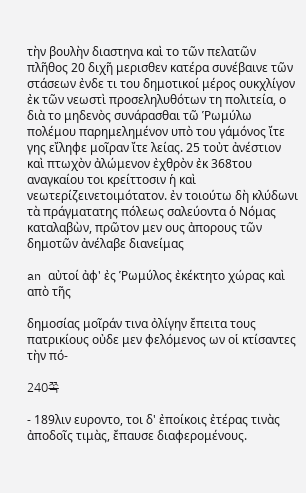τὴν βουλὴν διαστηνα καὶ το τῶν πελατῶν πλῆθος 20 διχῆ μερισθεν κατέρα συνέβαινε τῶν στάσεων ἐνδε τι του δημοτικοί μέρος ουκχλίγον ἐκ τῶν νεωστὶ προσεληλυθότων τη πολιτεία, ο διὰ το μηδενὸς συνάρασθαι τῶ Ῥωμύλω πολέμου παρημελημένον υπὸ του γάμόνος ἴτε γης εἴληφε μοῖραν ἴτε λείας. 25 τοὐτ ἀνέστιον καὶ πτωχὸν ἀλώμενον ἐχθρὸν ἐκ 368του αναγκαίου τοι κρείττοσιν ἡ καὶ νεωτερίζεινετοιμότατον. ἐν τοιούτω δὴ κλύδωνι τὰ πράγματατης πόλεως σαλεύοντα ὁ Νόμας καταλαβὼν, πρῶτον μεν ους ἀπορους τῶν δημοτῶν ἀνέλαβε διανείμας

an αὐτοί ἀφ' ἐς Ῥωμύλος ἐκέκτητο χώρας καὶ απὸ τῆς

δημοσίας μοῖράν τινα ὀλίγην ἔπειτα τους πατρικίους οὐδε μεν φελόμενος ων οἱ κτίσαντες τὴν πό-

240쪽

- 189λιν ευροντο, τοι δ' ἐποίκοις ἐτέρας τινὰς ἀποδοῖς τιμὰς, ἔπαυσε διαφερομένους.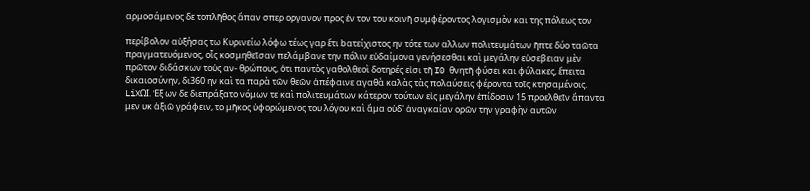αρμοσάμενος δε τοπλῆθος ἄπαν σπερ οργανον προς ἐν τον του κοινῆ συμφέροντος λογισμὸν και της πόλεως τον

περίβολον αὐξήσας τω Κυρινείω λόφω τέως γαρ ἔτι bατείχιστος ην τότε των αλλων πολιτευμάτων ῆπτε δύο ταῶτα πραγματευόμενος, οἷς κοσμηθεῖσαν πελάμβανε την πόλιν εὐδαίμονα γενήσεσθαι καὶ μεγάλην εὐσεβειαν μὲν πρῶτον διδάσκων τοὐς αν- θρώπους, ὁτι παντὸς γαθολθεοὶ δοτηρές εἰσι τῆ I0 θνητῆ φύσει και φύλακες, ἔπειτα δικαιοσύνην, δι360 ην καὶ τα παρὰ τῶν θεῶν ἀπέφαινε αγαθὰ καλὰς τὰς πολαύσεις φέροντα τοῖς κτησαμένοις. LiXΩΙ. Ἐξ ων δε διεπράξατο νόμων τε καὶ πολιτευμάτων κάτερον τούτων εἰς μεγάλην ἐπίδοσιν 15 προελθεῖν ἄπαντα μεν υκ ἀξιῶ γράφειν, το μῆκος ὐφορώμενος του λόγου καὶ ἄμα οὐδ' ἀναγκαίαν ορῶν την γραφὴν αυτῶν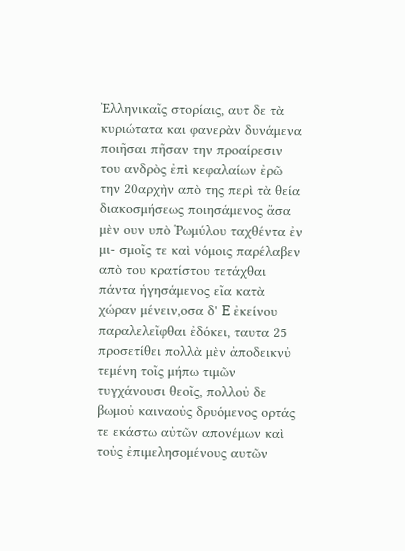Ἐλληνικαῖς στορίαις, αυτ δε τὰ κυριώτατα και φανερὰν δυνάμενα ποιῆσαι πῆσαν την προαίρεσιν του ανδρὸς ἐπὶ κεφαλαίων ἐρῶ την 20αρχὴν απὸ της περὶ τὰ θεία διακοσμήσεως ποιησάμενος ἄσα μὲν ουν υπὸ Ῥωμύλου ταχθέντα ἐν μι- σμοῖς τε καὶ νόμοις παρέλαβεν απὸ του κρατίστου τετάχθαι πάντα ἡγησάμενος εῖα κατὰ χώραν μένειν,οσα δ' E ἐκείνου παραλελεῖφθαι ἐδόκει, ταυτα 25 προσετίθει πολλὰ μὲν ἀποδεικνὐ τεμένη τοῖς μήπω τιμῶν τυγχάνουσι θεοῖς, πολλοὐ δε βωμοὐ καιναοὐς δρυόμενος ορτάς τε εκάστω αὐτῶν απονέμων καὶ τοὐς ἐπιμελησομένους αυτῶν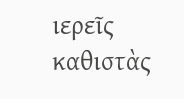ιερεῖς καθιστὰς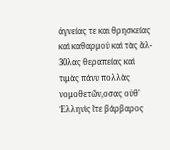ἀγνείας τε και θρησκείας καὶ καθαρμοὐ καὶ τὰς ἄλ- 30λας θεραπείας καὶ τιμὰς πάνυ πολλὰς νομοθετῶν,οσας οὐθ' Ἐλληνὶς ἴτε βάρβαρος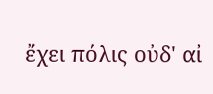ἔχει πόλις οὐδ' αἰ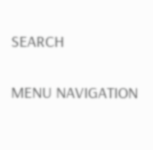SEARCH

MENU NAVIGATION